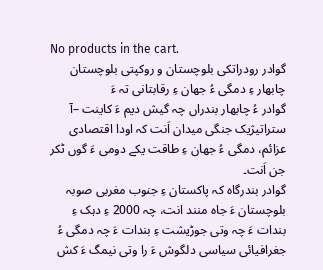No products in the cart.
گوادر رودراتکی بلوچستان و روکپتی بلوچستان چابهار ءِ دمگی ءُ جھان ءِ رقابتانی تہ ءَ
گوادر ءُ چابهار بندراں چہ گیش دیم ءَ کاینت –آ ستراتیژیک جنگی میدان اَنت کہ اودا اقتصادی عزائم، دمگی ءُ جھان ءِ طاقت یکے دومی ءَ گوں ٹکر جن اَنت۔
گوادر بندرگاہ کہ پاکستان ءِ جنوب مغربی صوبہ بلوچستان ءَ جاہ منند انت، چہ 2000 ءِ دہک ءِ بندات ءَ چہ وتی جوڑیشت ءِ بندات ءَ چہ دمگی ءُ جغرافیائی سیاسی دلگوش ءَ را وتی نیمگ ءَ کش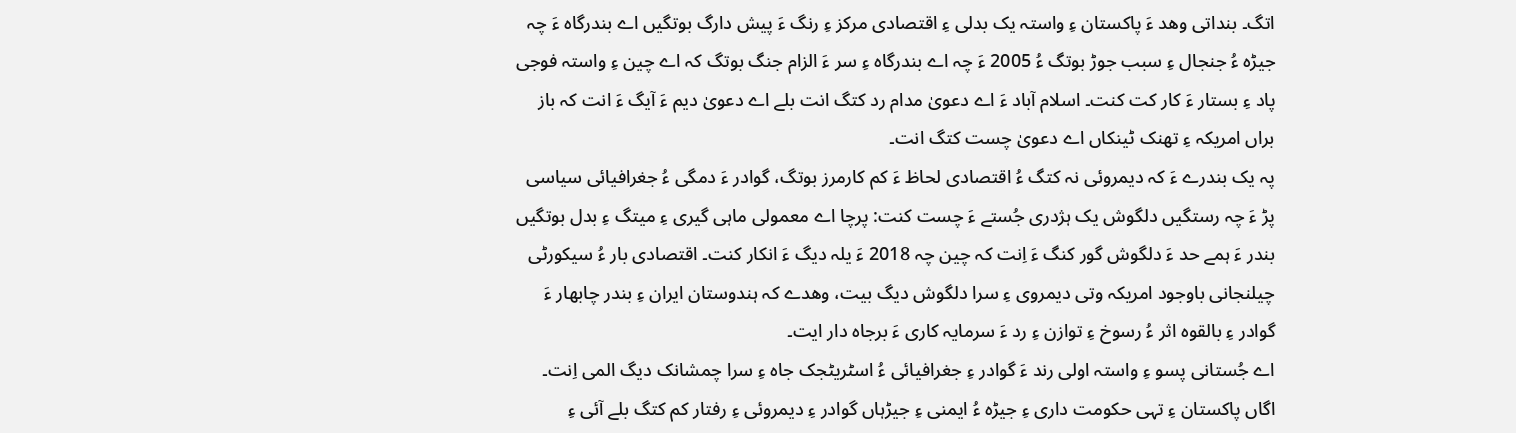اتگ۔ بنداتی وھد ءَ پاکستان ءِ واستہ یک بدلی ءِ اقتصادی مرکز ءِ رنگ ءَ پیش دارگ بوتگیں اے بندرگاہ ءَ چہ جیڑہ ءُ جنجال ءِ سبب جوڑ بوتگ ءُ 2005 ءَ چہ اے بندرگاہ ءِ سر ءَ الزام جنگ بوتگ کہ اے چین ءِ واستہ فوجی پاد ءِ بستار ءَ کار کت کنت۔ اسلام آباد ءَ اے دعویٰ مدام رد کتگ انت بلے اے دعویٰ دیم ءَ آیگ ءَ انت کہ باز براں امریکہ ءِ تھنک ٹینکاں اے دعویٰ چست کتگ انت۔
پہ یک بندرے ءَ کہ دیمروئی نہ کتگ ءُ اقتصادی لحاظ ءَ کم کارمرز بوتگ، گوادر ءَ دمگی ءُ جغرافیائی سیاسی پڑ ءَ چہ رستگیں دلگوش یک ہژدری جُستے ءَ چست کنت: پرچا اے معمولی ماہی گیری ءِ میتگ ءِ بدل بوتگیں بندر ءَ ہمے حد ءَ دلگوش گور کنگ ءَ اِنت کہ چین چہ 2018 ءَ یلہ دیگ ءَ انکار کنت۔ اقتصادی بار ءُ سیکورٹی چیلنجانی باوجود امریکہ وتی دیمروی ءِ سرا دلگوش دیگ بیت، وھدے کہ ہندوستان ایران ءِ بندر چابهار ءَ گوادر ءِ بالقوہ اثر ءُ رسوخ ءِ توازن ءِ رد ءَ سرمایہ کاری ءَ برجاہ دار ایت۔
اے جُستانی پسو ءِ واستہ اولی رند ءَ گوادر ءِ جغرافیائی ءُ اسٹریٹجک جاہ ءِ سرا چمشانک دیگ المی اِنت۔ اگاں پاکستان ءِ تہی حکومت داری ءِ جیڑہ ءُ ایمنی ءِ جیڑہاں گوادر ءِ دیمروئی ءِ رفتار کم کتگ بلے آئی ءِ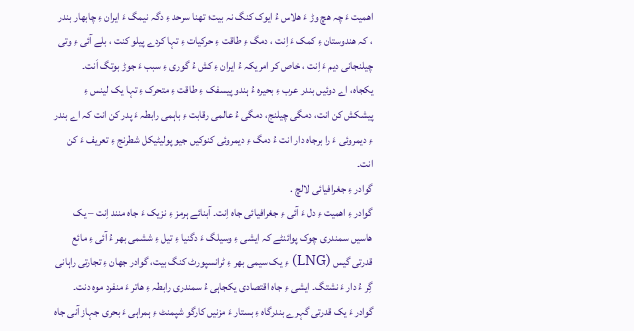اهمیت ءَ چہ ھچ وڑ ءَ ھلاس ءُ ایوک کنگ نہ بیت؛ تھنا سرحد ءِ دگہ نیمگ ءَ ایران ءِ چابهار بندر ، کہ ھندوستان ءِ کمک ءَ اِنت ، دمگ ءِ طاقت ءِ حرکیات ءِ تہا کردے پیلو کنت ، بلے آئی ءِ وتی چیلنجانی دیم ءَ اِنت ، خاص کر امریکہ ءُ ایران ءِ کش ءُ گوری ءِ سبب ءَ جوڑ بوتگ اَنت۔
یکجاہ، اے دوئیں بندر عرب ءِ بحیرہ ءُ ہندو پیسفک ءِ طاقت ءِ متحرک ءِ تہا یک لینس ءِ پیشکش کن انت، دمگی چیلنج، دمگی ءُ عالمی رقابت ءِ باہمی رابطہ ءَ پدر کن انت کہ اے بندر ءِ دیمروئی ءَ را برجاہ دار انت ءُ دمگ ءِ دیمروئی کنوکیں جیو پولیٹیکل شطرنج ءِ تعریف ءَ کن انت۔
گوادر ءِ جغرافیائی لالچ .
گوادر ءِ اهمیت ءِ دل ءَ آئی ءِ جغرافیائی جاہ اِنت۔ آبنائے ہرمز ءِ نزیک ءَ جاہ منند اِنت – یک ھاسیں سمندری چوک پوائنٹے کہ ایشی ءِ وسیلگ ءَ دگنیا ءِ تیل ءِ ششمی بھر ءُ آئی ءِ مائع قدرتی گیس (LNG) ءِ یک سیمی بھر ءِ ٹرانسپورٹ کنگ بیت، گوادر جھان ءِ تجارتی راہانی گِر ءُ دار ءَ نشتگ۔ ایشی ءِ جاہ اقتصادی یکجاہی ءُ سمندری رابطہ ءِ ھاتر ءَ منفرد موہ دنت۔ گوادر ءَ یک قدرتی گہرے بندرگاہ ءِ بستار ءَ مزنیں کارگو شپمنٹ ءِ ہمراہی ءَ بحری جہاز آنی جاہ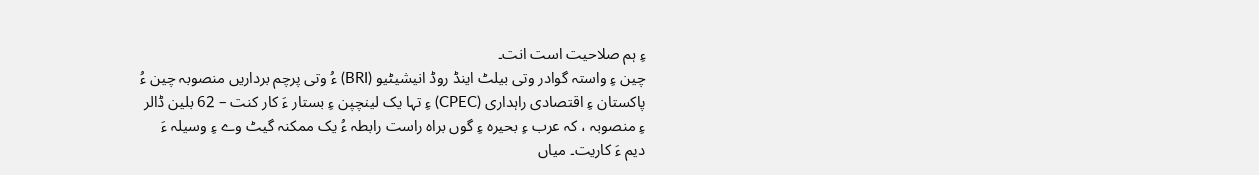ءِ ہم صلاحیت است انت۔
چین ءِ واستہ گوادر وتی بیلٹ اینڈ روڈ انیشیٹیو (BRI) ءُ وتی پرچم برداریں منصوبہ چین ءُ پاکستان ءِ اقتصادی راہداری (CPEC) ءِ تہا یک لینچپن ءِ بستار ءَ کار کنت – 62 بلین ڈالر ءِ منصوبہ ، کہ عرب ءِ بحیرہ ءِ گوں براہ راست رابطہ ءُ یک ممکنہ گیٹ وے ءِ وسیلہ ءَ دیم ءَ کاریت۔ میاں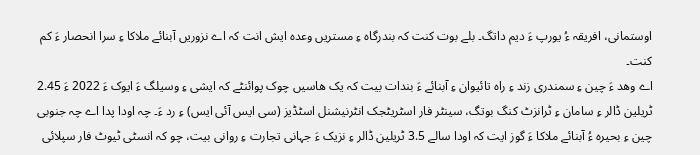اوستمانی، افریقہ ءُ یورپ ءَ دیم داتگ۔ بلے بوت کنت کہ بندرگاہ ءِ مستریں وعدہ ایش انت کہ اے نزوریں آبنائے ملاکا ءِ سرا انحصار ءَ کم کنت۔
اے وھد ءَ چین ءِ سمندری زند ءِ راہ تائیوان ءِ آبنائے ءَ بندات بیت کہ یک ھاسیں چوک پوائنٹے کہ ایشی ءِ وسیلگ ءَ ایوک ءَ 2022 ءَ 2.45 ٹریلین ڈالر ءِ سامان ءِ ٹرانزٹ کنگ بوتگ، سینٹر فار اسٹریٹجک انٹرنیشنل اسٹڈیز (سی ایس آئی ایس) ءِ رد ءَ۔ چہ اودا پدا اے چہ جنوبی چین ءِ بحیرہ ءُ آبنائے ملاکا ءَ گوز ایت کہ اودا سالے 3.5 ٹریلین ڈالر ءِ نزیک ءَ جہانی تجارت ءِ روانی بیت، چو کہ انسٹی ٹیوٹ فار سپلائی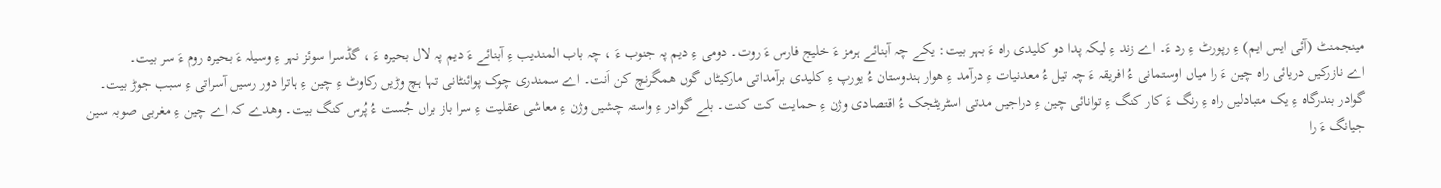مینجمنٹ (آئی ایس ایم) ءِ رپورٹ ءِ رد ءَ۔ اے زند ءِ لیکہ پدا دو کلیدی راہ ءَ بہر بیت: یکے چہ آبنائے ہرمز ءَ خلیج فارس ءَ روت۔ دومی ءِ دیم پہ جنوب ءَ ، چہ باب المندیب ءِ آبنائے ءَ دیم پہ لال بحیرہ ءَ ، گڈسرا سوئز نہر ءِ وسیلہ ءَ بحیرہ روم ءَ سر بیت۔
اے نازرکیں دریائی راہ چین ءَ را میاں اوستمانی ءُ افریقہ ءَ چہ تیل ءُ معدنیات ءِ درآمد ءِ ھوار ہندوستان ءُ یورپ ءِ کلیدی برآمداتی مارکیٹاں گوں ھمگرنچ کن اَنت۔ اے سمندری چوک پوائنٹانی تہا ہچ وڑیں رکاوٹ ءِ چین ءِ ہاترا دور رسیں آسراتی ءِ سبب جوڑ بیت۔
گوادر بندرگاہ ءِ یک متبادلیں راہ ءِ رنگ ءَ کار کنگ ءِ توانائی چین ءِ دراجیں مدتی اسٹریٹجک ءُ اقتصادی وژن ءِ حمایت کت کنت۔ بلے گوادر ءِ واستہ چشیں وژن ءِ معاشی عقلیت ءِ سرا باز براں جُست ءُ پُرس کنگ بیت۔ وھدے کہ اے چین ءِ مغربی صوبہ سین جیانگ ءَ را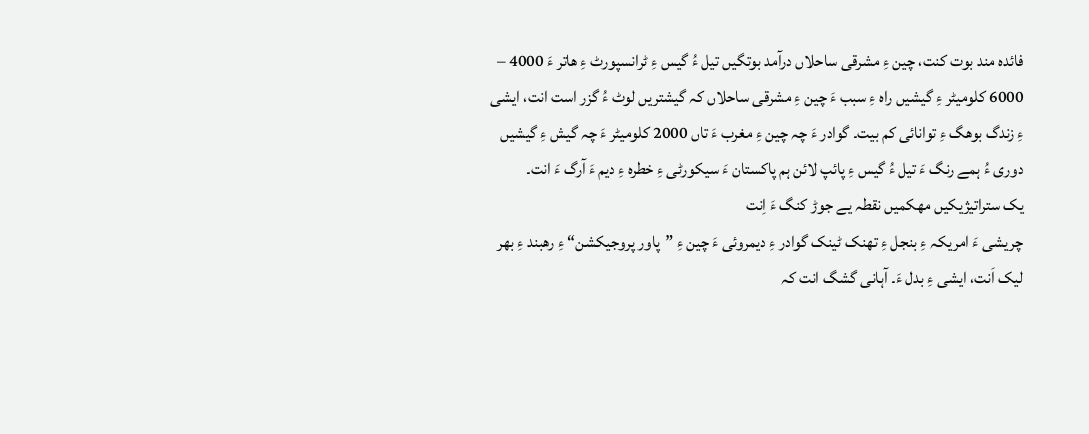فائدہ مند بوت کنت، چین ءِ مشرقی ساحلاں درآمد بوتگیں تیل ءُ گیس ءِ ٹرانسپورٹ ءِ ھاتر ءَ 4000 – 6000 کلومیٹر ءِ گیشیں راہ ءِ سبب ءَ چین ءِ مشرقی ساحلاں کہ گیشتریں لوٹ ءُ گزر است انت، ایشی ءِ زندگ بوھگ ءِ توانائی کم بیت۔ گوادر ءَ چہ چین ءِ مغرب ءَ تاں 2000 کلومیٹر ءَ چہ گیش ءِ گیشیں دوری ءُ ہمے رنگ ءَ تیل ءُ گیس ءِ پائپ لائن ہم پاکستان ءَ سیکورٹی ءِ خطرہ ءِ دیم ءَ آرگ ءَ انت۔
یک ستراتیژیکیں مھکمیں نقطہ یے جوڑ کنگ ءَ اِنت
چریشی ءَ امریکہ ءِ بنجل ءِ تھنک ٹینک گوادر ءِ دیمروئی ءَ چین ءِ ”پاور پروجیکشن“ ءِ رھبند ءِ بھر لیک اَنت، ایشی ءِ بدل ءَ۔ آہانی گشگ انت کہ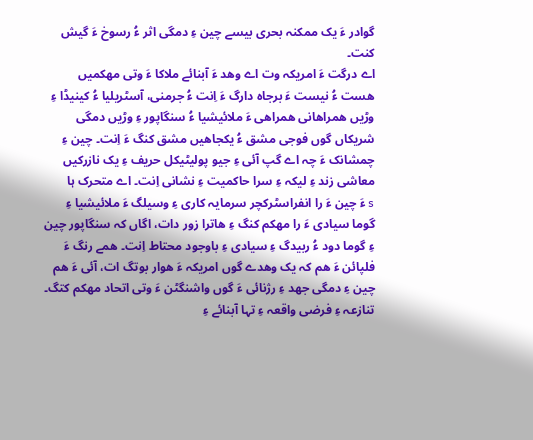گوادر ءَ یک ممکنہ بحری بیسے چین ءِ دمگی اثر ءُ رسوخ ءَ گیش کنت۔
اے درگت ءَ امریکہ وت اے وھد ءَ آبنائے ملاکا ءَ وتی مھکمیں ھست ءُ نیست ءَ برجاہ دارگ ءَ اِنت ءُ جرمنی، آسٹریلیا ءُ کینیڈا ءِ وڑیں ھمراھانی ھمراھی ءَ ملائیشیا ءُ سنگاپور ءِ وڑیں دمگی شریکاں گوں فوجی مشق ءُ یکجاھیں مشق کنگ ءَ اِنت۔ چین ءِ چمشانک ءَ چہ اے گپ آئی ءِ جیو پولیٹیکل حریف ءِ یک نازرکیں معاشی زند ءِ لیکہ ءِ سرا حاکمیت ءِ نشانی اِنت۔ اے متحرک ہا
s ءَ چین ءَ را انفراسٹرکچر سرمایہ کاری ءِ وسیلگ ءَ ملائیشیا ءِ گوما سیادی ءَ را مھکم کنگ ءِ ھاترا زور دات، اگاں کہ سنگاپور چین ءِ گوما دود ءُ ربیدگ ءِ سیادی ءِ باوجود محتاط اِنت۔ ھمے رنگ ءَ فلپائن ءَ ھم کہ یک وھدے گوں امریکہ ءَ ھوار بوتگ ات، آئی ءَ ھم چین ءِ دمگی جھد ءِ رژنائی ءَ گوں واشنگٹن ءَ وتی اتحاد مھکم کتگ۔
تنازعہ ءِ فرضی واقعہ ءِ تہا آبنائے ءِ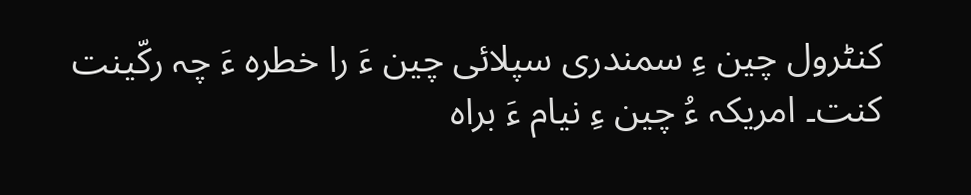کنٹرول چین ءِ سمندری سپلائی چین ءَ را خطرہ ءَ چہ رکّینت کنت۔ امریکہ ءُ چین ءِ نیام ءَ براہ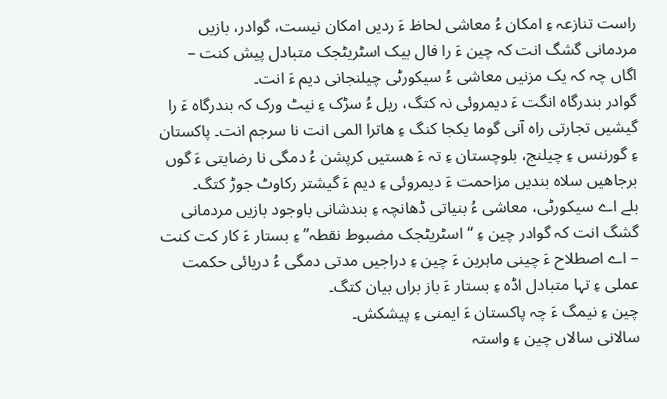راست تنازعہ ءِ امکان ءُ معاشی لحاظ ءَ ردیں امکان نیست، گوادر، بازیں مردمانی گشگ انت کہ چین ءَ را فال بیک اسٹریٹجک متبادل پیش کنت – اگاں چہ کہ یک مزنیں معاشی ءُ سیکورٹی چیلنجانی دیم ءَ انت۔
گوادر بندرگاہ انگت ءَ دیمروئی نہ کتگ، ریل ءُ سڑک ءِ نیٹ ورک کہ بندرگاہ ءَ را گیشیں تجارتی راہ آنی گوما یکجا کنگ ءِ ھاترا المی انت نا سرجم انت۔ پاکستان ءِ گورننس ءِ چیلنج، بلوچستان ءِ تہ ءَ ھستیں کرپشن ءُ دمگی نا رضایتی ءَ گوں برجاھیں سلاہ بندیں مزاحمت ءَ دیمروئی ءِ دیم ءَ گیشتر رکاوٹ جوڑ کتگ۔
بلے اے سیکورٹی، معاشی ءُ بنیاتی ڈھانچہ ءِ بندشانی باوجود بازیں مردمانی گشگ انت کہ گوادر چین ءِ “اسٹریٹجک مضبوط نقطہ” ءِ بستار ءَ کار کت کنت – اے اصطلاح ءَ چینی ماہرین ءَ چین ءِ دراجیں مدتی دمگی ءُ دریائی حکمت عملی ءِ تہا متبادل اڈہ ءِ بستار ءَ باز براں بیان کتگ۔
چین ءِ نیمگ ءَ چہ پاکستان ءَ ایمنی ءِ پیشکش۔
سالانی سالاں چین ءِ واستہ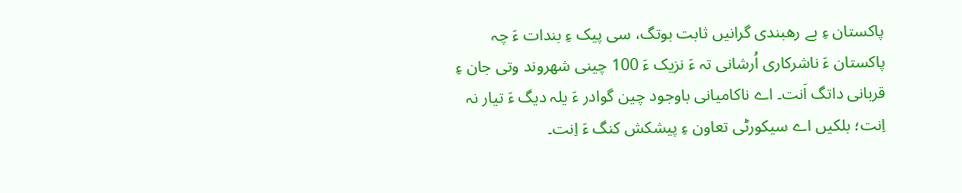پاکستان ءِ بے رھبندی گرانیں ثابت بوتگ، سی پیک ءِ بندات ءَ چہ پاکستان ءَ ناشرکاری اُرشانی تہ ءَ نزیک ءَ 100 چینی شھروند وتی جان ءِ قربانی داتگ اَنت۔ اے ناکامیانی باوجود چین گوادر ءَ یلہ دیگ ءَ تیار نہ اِنت؛ بلکیں اے سیکورٹی تعاون ءِ پیشکش کنگ ءَ اِنت۔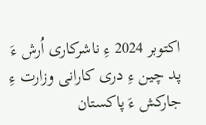اکتوبر 2024 ءِ ناشرکاری اُرش ءَ پد چین ءِ دری کارانی وزارت ءِ جارکش ءَ پاکستان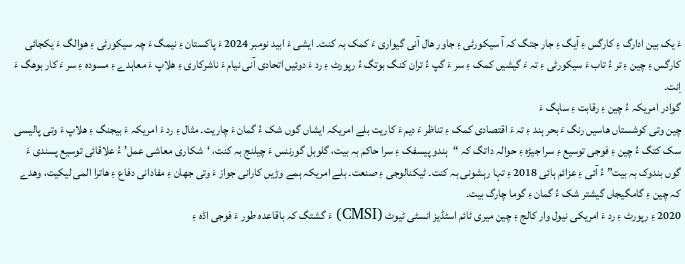ءَ یک بین ادارگ ءِ کارگس ءِ آیگ ءِ جار جتگ کہ آ سیکورٹی ءِ جاور ھال آنی گیواری ءَ کمک بہ کنت۔ ایشی ءَ ابید نومبر 2024 ءَ پاکستان ءِ نیمگ ءَ چہ سیکورٹی ءِ ھوالگ ءَ یکجائی کارگس ءِ چین ءِ تر ءُ تاب ءَ سیکورٹی ءِ تہ ءَ گیشیں کمک ءِ سر ءَ گپ ءُ تران کنگ بوتگ ءُ رپورٹ ءِ رد ءَ دوئیں اتحادی آنی نیام ءَ ناشرکاری ءِ ھلاپ ءَ معاہدے ءِ مسودہ ءِ سر ءَ کار بوھگ ءَ اِنت۔
گوادر امریکہ ءُ چین ءِ رقابت ءِ ساہگ ءَ
چین وتی کوشستاں ھاسیں رنگ ءَ بحر ہند ءِ تہ ءَ اقتصادی کمک ءِ تناظر ءَ دیم ءَ کاریت بلے امریکہ ایشاں گوں شک ءُ گمان ءَ چاریت۔ مثال ءِ رد ءَ امریکہ ءَ بیجنگ ءِ ھلاپ ءَ وتی پالیسی سک کتگ ءُ چین ءِ فوجی توسیع ءِ سرا جیڑہ ءِ حوالہ داتگ کہ “ہندو پیسفک ءِ سرا حاکم بہ بیت، گلوبل گورننس ءَ چیلنج بہ کنت، ‘شکاری معاشی عمل’ ءُ علاقائی توسیع پسندی ءَ گوں بندوک بہ بیت” ءُ آئی ءِ عزائم ہائی 2018 ءِ تہا رہشونی بہ کنت۔ ٹیکنالوجی ءِ صنعت۔ بلے امریکہ ہمے وڑیں کارانی جواز ءَ وتی جھان ءِ مفادانی دفاع ءِ ھاترا المی لیکیت، وھدے کہ چین ءِ گامگیجاں گیشتر شک ءُ گمان ءِ گوما چارگ بیت۔
2020 ءِ رپورٹ ءِ رد ءَ امریکی نیول وار کالج ءِ چین میری ٹائم اسٹڈیز انسٹی ٹیوٹ (CMSI) ءَ گشتگ کہ باقاعدہ طور ءَ فوجی اڈہ ءِ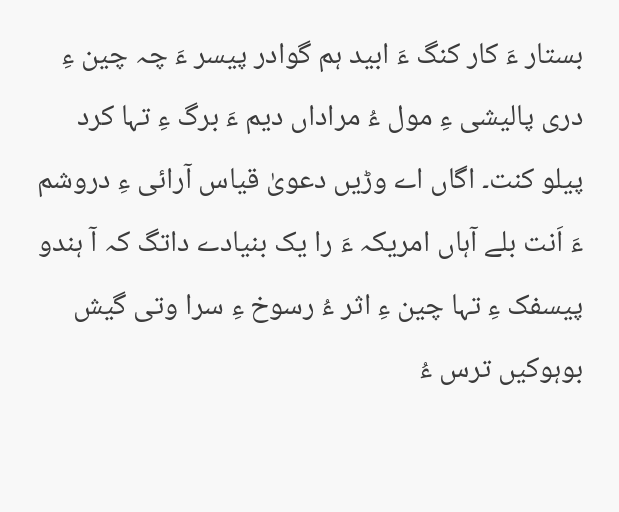بستار ءَ کار کنگ ءَ ابید ہم گوادر پیسر ءَ چہ چین ءِ دری پالیشی ءِ مول ءُ مراداں دیم ءَ برگ ءِ تہا کرد پیلو کنت۔ اگاں اے وڑیں دعویٰ قیاس آرائی ءِ دروشم ءَ اَنت بلے آہاں امریکہ ءَ را یک بنیادے داتگ کہ آ ہندو پیسفک ءِ تہا چین ءِ اثر ءُ رسوخ ءِ سرا وتی گیش بوہوکیں ترس ءُ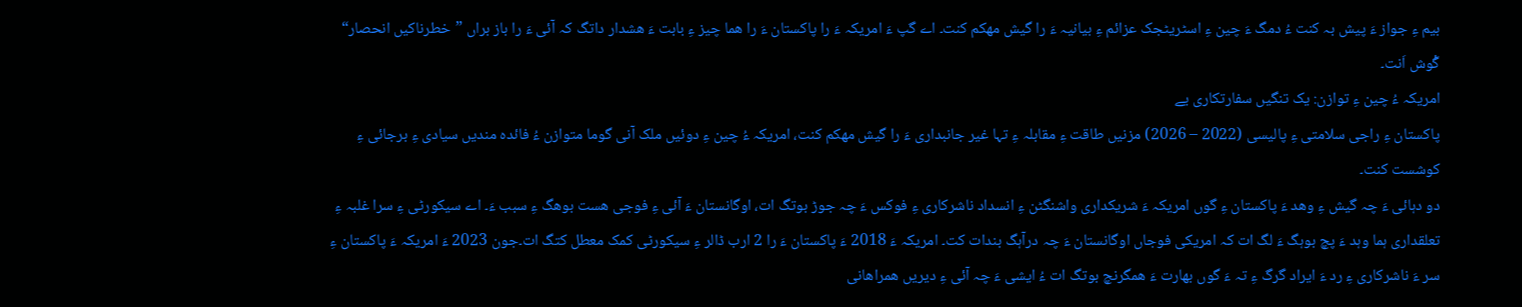بیم ءِ جواز ءَ پیش بہ کنت ءُ دمگ ءَ چین ءِ اسٹریٹجک عزائم ءِ بیانیہ ءَ را گیش مھکم کنت۔ اے گپ ءَ امریکہ ءَ را پاکستان ءَ را ھما چیز ءِ بابت ءَ ھشدار داتگ کہ آئی ءَ را باز براں ”خطرناکیں انحصار“ گْوش اَنت۔
امریکہ ءُ چین ءِ توازن: یک تنگیں سفارتکاری یے
پاکستان ءِ راجی سلامتی ءِ پالیسی (2022 – 2026) مزنیں طاقت ءِ مقابلہ ءِ تہا غیر جانبداری ءَ را گیش مھکم کنت، امریکہ ءُ چین ءِ دوئیں ملک آنی گوما متوازن ءُ فائدہ مندیں سیادی ءِ برجائی ءِ کوشست کنت۔
دو دہائی ءَ چہ گیش ءِ وھد ءَ پاکستان ءِ گوں امریکہ ءَ شریکداری واشنگٹن ءِ انسداد ناشرکاری ءِ فوکس ءَ چہ جوڑ بوتگ ات، اوگانستان ءَ آئی ءِ فوجی ھست بوھگ ءِ سبب ءَ۔ اے سیکورٹی ءِ سرا غلبہ ءِ تعلقداری ہما وہد ءَ پچ بوہگ ءَ لگ ات کہ امریکی فوجاں اوگانستان ءَ چہ درآہگ بندات کت۔ امریکہ ءَ 2018 ءَ پاکستان ءَ را 2 ارب ڈالر ءِ سیکورٹی کمک معطل کتگ ات۔جون 2023 ءَ امریکہ ءَ پاکستان ءِ سر ءَ ناشرکاری ءِ رد ءَ ایراد گرگ ءِ تہ ءَ گوں بھارت ءَ ھمگرنچ بوتگ ات ءُ ایشی ءَ چہ آئی ءِ دیریں ھمراھانی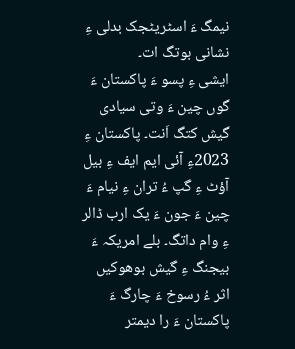نیمگ ءَ اسٹریٹجک بدلی ءِ نشانی بوتگ ات۔
ایشی ءِ پسو ءَ پاکستان ءَ گوں چین ءَ وتی سیادی گیش کتگ اَنت۔ پاکستان ءِ 2023ءِ آئی ایم ایف ءِ بیل آؤٹ ءِ گپ ءُ تران ءِ نیام ءَ چین ءَ جون ءَ یک ارب ڈالر ءِ وام داتگ۔ بلے امریکہ ءَ بیجنگ ءِ گیش بوھوکیں اثر ءُ رسوخ ءَ چارگ ءَ پاکستان ءَ را دیمتر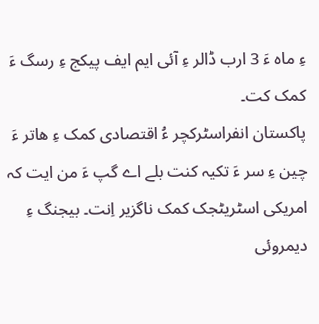ءِ ماہ ءَ 3 ارب ڈالر ءِ آئی ایم ایف پیکج ءِ رسگ ءَ کمک کت۔
پاکستان انفراسٹرکچر ءُ اقتصادی کمک ءِ ھاتر ءَ چین ءِ سر ءَ تکیہ کنت بلے اے گپ ءَ من ایت کہ امریکی اسٹریٹجک کمک ناگزیر اِنت۔ بیجنگ ءِ دیمروئی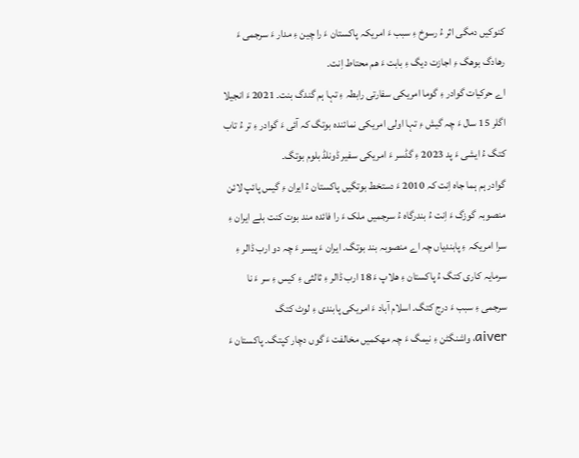کنوکیں دمگی اثر ءُ رسوخ ءِ سبب ءَ امریکہ پاکستان ءَ را چین ءِ مدار ءَ سرجمی ءَ رھادگ بوھگ ءِ اجازت دیگ ءِ بابت ءَ ھم محتاط اِنت۔
اے حرکیات گوادر ءِ گوما امریکی سفارتی رابطہ ءِ تہا ہم گندگ بنت۔ 2021 ءَ انجیلا اگلر 15 سال ءَ چہ گیش ءِ تہا اولی امریکی نمائندہ بوتگ کہ آئی ءَ گوادر ءِ تر ءُ تاب کتگ ءُ ایشی ءَ پد 2023 ءِ گڈسر ءَ امریکی سفیر ڈونلڈ بلوم بوتگ۔
گوادر ہم ہما جاہ اِنت کہ 2010 ءَ دستخط بوتگیں پاکستان ءُ ایران ءِ گیس پائپ لائن منصوبہ گوزگ ءَ اِنت ءُ بندرگاہ ءُ سرجمیں ملک ءَ را فائدہ مند بوت کنت بلے ایران ءِ سرا امریکہ ءِ پابندیاں چہ اے منصوبہ بند بوتگ۔ ایران ءَ پیسر ءَ چہ دو ارب ڈالر ءِ سرمایہ کاری کتگ ءُ پاکستان ءِ ھلاپ ءَ 18 ارب ڈالر ءِ ثالثی ءِ کیس ءِ سر ءَ نا سرجمی ءِ سبب ءَ درج کتگ۔ اسلام آباد ءَ امریکی پابندی ءِ لوٹ کتگ
aiver، واشنگٹن ءِ نیمگ ءَ چہ مھکمیں مخالفت ءَ گوں دچار کپتگ۔ پاکستان ءَ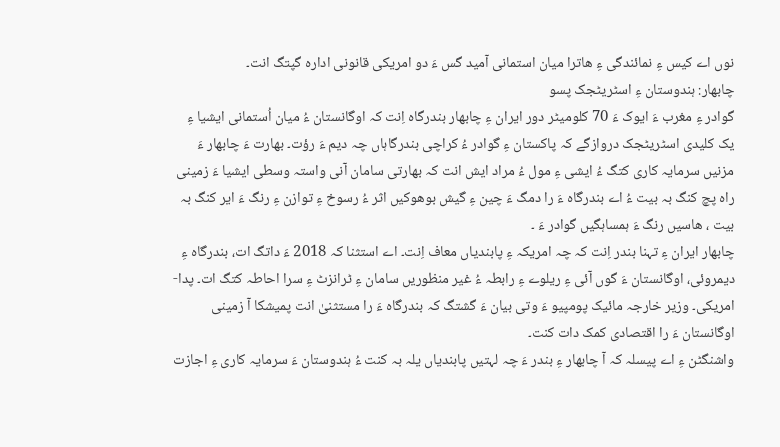نوں اے کیس ءِ نمائندگی ءِ ھاترا میان استمانی آمید گس ءَ دو امریکی قانونی ادارہ گپتگ انت۔
چابهار: ہندوستان ءِ اسٹریٹجک پسو
گوادر ءِ مغرب ءَ ایوک ءَ 70 کلومیٹر دور ایران ءِ چابهار بندرگاہ اِنت کہ اوگانستان ءُ میان اُستمانی ایشیا ءِ یک کلیدی اسٹریٹجک دروازگے کہ پاکستان ءِ گوادر ءُ کراچی بندرگاہاں چہ دیم ءَ رؤت۔ بھارت ءَ چابهار ءَ مزنیں سرمایہ کاری کتگ ءُ ایشی ءِ مول ءُ مراد ایش انت کہ بھارتی سامان آنی واستہ وسطی ایشیا ءَ زمینی راہ پچ کنگ بہ بیت ءُ اے بندرگاہ ءَ را دمگ ءَ چین ءِ گیش بوھوکیں اثر ءُ رسوخ ءِ توازن ءِ رنگ ءَ ایر کنگ بہ بیت ، ھاسیں رنگ ءَ ہمساہگیں گوادر ءَ ۔
چابهار ایران ءِ تہنا بندر اِنت کہ چہ امریکہ ءِ پابندیاں معاف اِنت۔ اے استثنا کہ 2018 ءَ داتگ ات، بندرگاہ ءِ دیمروئی، اوگانستان ءَ گوں آئی ءِ ریلوے ءِ رابطہ ءُ غیر منظوریں سامان ءِ ٹرانزٹ ءِ سرا احاطہ کتگ ات۔ پدا-امریکی۔ وزیر خارجہ مائیک پومپیو ءَ وتی بیان ءَ گشتگ کہ بندرگاہ ءَ را مستثنیٰ انت پمیشکا آ زمینی اوگانستان ءَ را اقتصادی کمک دات کنت۔
واشنگٹن ءِ اے پیسلہ کہ آ چابهار ءِ بندر ءَ چہ لہتیں پابندیاں یلہ بہ کنت ءُ ہندوستان ءَ سرمایہ کاری ءِ اجازت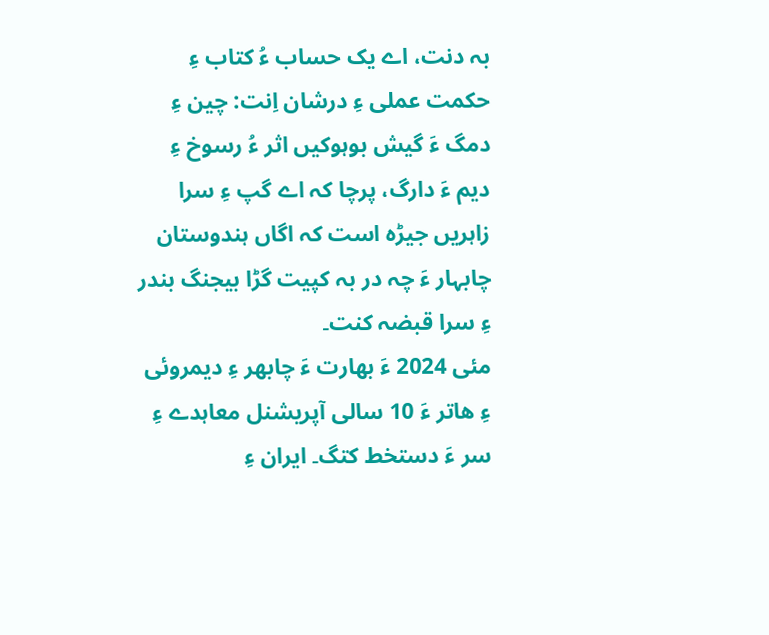بہ دنت، اے یک حساب ءُ کتاب ءِ حکمت عملی ءِ درشان اِنت: چین ءِ دمگ ءَ گیش بوہوکیں اثر ءُ رسوخ ءِ دیم ءَ دارگ، پرچا کہ اے گپ ءِ سرا زاہریں جیڑہ است کہ اگاں ہندوستان چابہار ءَ چہ در بہ کپیت گڑا بیجنگ بندر ءِ سرا قبضہ کنت۔
مئی 2024 ءَ بھارت ءَ چابھر ءِ دیمروئی ءِ ھاتر ءَ 10 سالی آپریشنل معاہدے ءِ سر ءَ دستخط کتگ۔ ایران ءِ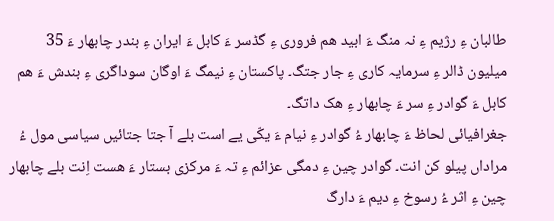طالبان ءِ رژیم ءِ نہ منگ ءَ ابید ھم فروری ءِ گڈسر ءَ کابل ءَ ایران ءِ بندر چابهار ءَ 35 میلیون ڈالر ءِ سرمایہ کاری ءِ جار جتگ۔ پاکستان ءِ نیمگ ءَ اوگان سوداگری ءِ بندش ءَ ھم کابل ءَ گوادر ءِ سر ءَ چابهار ءِ ھک داتگ۔
جغرافیائی لحاظ ءَ چابهار ءُ گوادر ءِ نیام ءَ یکّی یے است بلے آ جتا جتائیں سیاسی مول ءُ مراداں پیلو کن انت۔ گوادر چین ءِ دمگی عزائم ءِ تہ ءَ مرکزی بستار ءَ ھست اِنت بلے چابهار چین ءِ اثر ءُ رسوخ ءِ دیم ءَ دارگ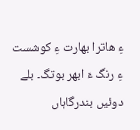ءِ ھاترا بھارت ءِ کوشست ءِ رنگ ءَ ابھر بوتگ۔ بلے دوئیں بندرگاہاں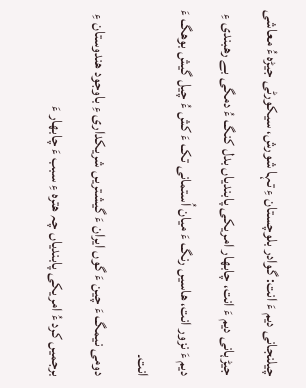چیلنجانی دیم ءَ انت: گوادر بلوچستان ءِ تہا شورش، سیکورٹی جیڑہ ءُ معاشی جیڑہانی دیم ءَ انت، چابهار امریکی پابندیاں بدل کنگ ءُ دمگی بے رھبندی ءِ دیم ءَ نزور انت، ھاسیں رنگ ءَ میان اُستمانی تک ءَ کش ءُ چیل گیش بوھگ ءَ انت۔
دومی نیمگ ءَ چین ءَ گوں ایران ءَ گیشتریں شریکداری ءِ باوجود ھندوستان ءِ برجمیں کرد ءُ امریکی پابندیاں چہ ھترہ ءِ سبب ءَ چابهار ءَ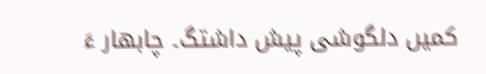کمیں دلگوشی پیش داشتگ۔ چابهار ءَ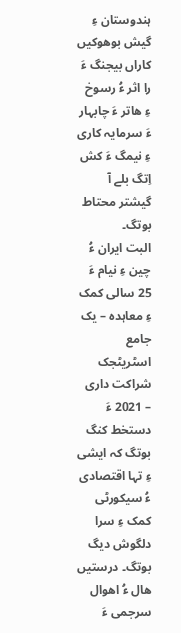ہندوستان ءِ گیش بوھوکیں کاراں بیجنگ ءَ را اثر ءُ رسوخ ءِ ھاتر ءَ چابہار ءَ سرمایہ کاری ءِ نیمگ ءَ کش اِتگ بلے آ گیشتر محتاط بوتگ۔
البت ایران ءُ چین ءِ نیام ءَ 25 سالی کمک ءِ معاہدہ – یک جامع اسٹریٹجک شراکت داری – 2021 ءَ دستخط کنگ بوتگ کہ ایشی ءِ تہا اقتصادی ءُ سیکورٹی کمک ءِ سرا دلگوش دیگ بوتگ۔ درستیں ھال ءُ اھوال سرجمی ءَ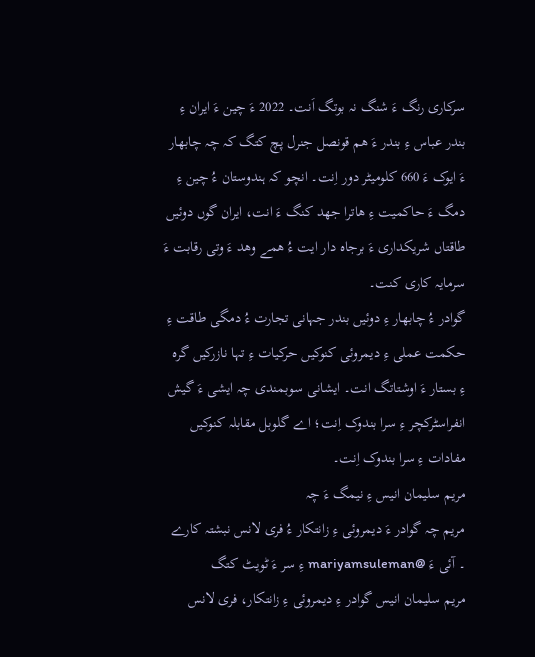سرکاری رنگ ءَ شنگ نہ بوتگ اَنت۔ 2022 ءَ چین ءَ ایران ءِ بندر عباس ءِ بندر ءَ ھم قونصل جنرل پچ کتگ کہ چہ چابهار ءَ ایوک ءَ 660 کلومیٹر دور اِنت۔ انچو کہ ہندوستان ءُ چین ءِ دمگ ءَ حاکمیت ءِ ھاترا جھد کنگ ءَ انت، ایران گوں دوئیں طاقتاں شریکداری ءَ برجاہ دار ایت ءُ ھمے وھد ءَ وتی رقابت ءَ سرمایہ کاری کنت۔
گوادر ءُ چابهار ءِ دوئیں بندر جہانی تجارت ءُ دمگی طاقت ءِ حکمت عملی ءِ دیمروئی کنوکیں حرکیات ءِ تہا نازرکیں گرہ ءِ بستار ءَ اوشتاتگ انت۔ ایشانی سوبمندی چہ ایشی ءَ گیش انفراسٹرکچر ءِ سرا بندوک اِنت؛ اے گلوبل مقابلہ کنوکیں مفادات ءِ سرا بندوک اِنت۔
مریم سلیمان انیس ءِ نیمگ ءَ چہ
مریم چہ گوادر ءَ دیمروئی ءِ زانتکار ءُ فری لانس نبشتہ کارے ۔ آئی ءَ @mariyamsuleman ءِ سر ءَ ٹویٹ کتگ
مریم سلیمان انیس گوادر ءِ دیمروئی ءِ زانتکار، فری لانس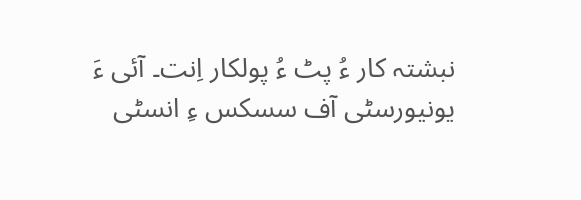نبشتہ کار ءُ پٹ ءُ پولکار اِنت۔ آئی ءَ یونیورسٹی آف سسکس ءِ انسٹی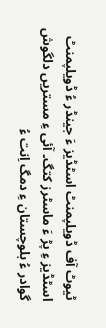ٹیوٹ آف ڈویلپمنٹ اسٹڈیز ءَ جینڈر ءُ ڈویلپمنٹ اسٹڈیز ءِ پڑ ءَ ماسٹرز کتگ۔ آئی ءِ مستریں دلگوش گوادر ءُ بلوچستان ءِ دمگ اِنت ءُ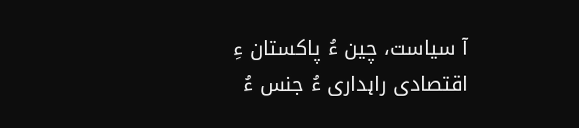آ سیاست، چین ءُ پاکستان ءِ اقتصادی راہداری ءُ جنس ءُ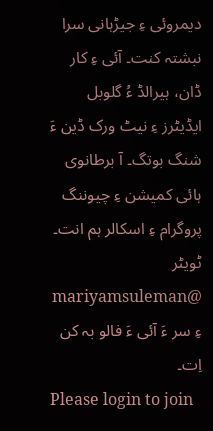دیمروئی ءِ جیڑہانی سرا نبشتہ کنت۔ آئی ءِ کار ڈان، ہیرالڈ ءُ گلوبل ایڈیٹرز ءِ نیٹ ورک ڈین ءَ شنگ بوتگ۔ آ برطانوی ہائی کمیشن ءِ چیوننگ پروگرام ءِ اسکالر ہم انت۔
ٹویٹر @mariyamsuleman ءِ سر ءَ آئی ءَ فالو بہ کن اِت۔
Please login to join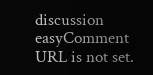discussion
easyComment URL is not set.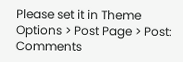Please set it in Theme Options > Post Page > Post: Comments